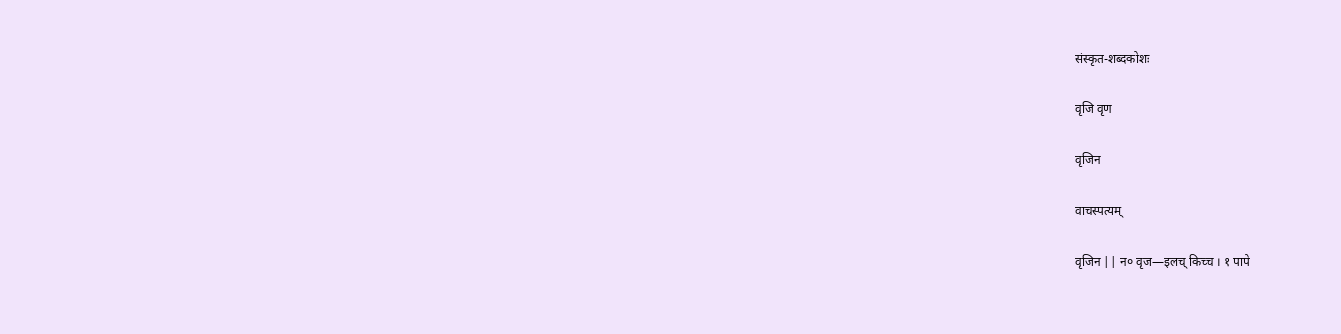संस्कृत-शब्दकोशः

वृजि वृण

वृजिन

वाचस्पत्यम्

वृजिन || न० वृज—इलच् किच्च । १ पापे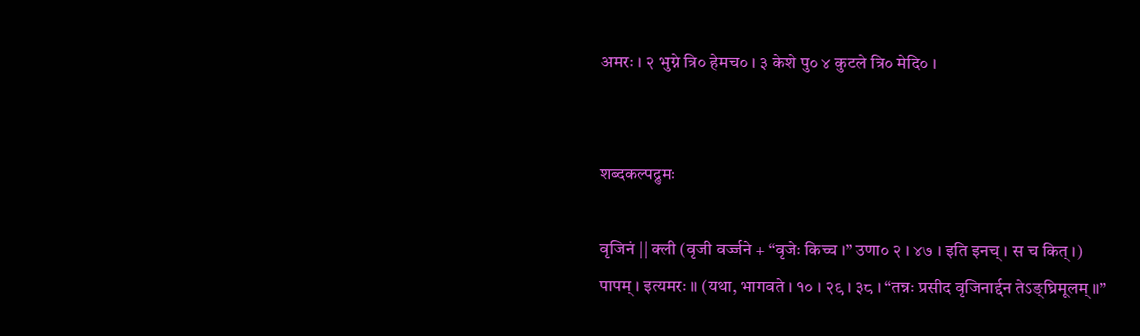अमरः । २ भुग्ने त्रि० हेमच० । ३ केशे पु० ४ कुटले त्रि० मेदि० ।


शब्दकल्पद्रुमः

वृजिनं || क्ली (वृजी वर्ज्जने + “वृजेः किच्च ।” उणा० २ । ४७ । इति इनच् । स च कित् ।)
पापम् । इत्यमरः ॥ (यथा, भागवते । १० । २९ । ३८ । “तन्नः प्रसीद वृजिनार्द्दन तेऽङ्घ्रिमूलम् ॥”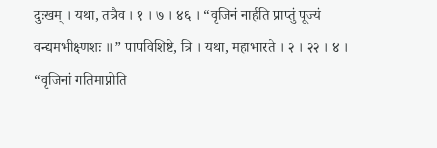दुःखम् । यथा, तत्रैव । १ । ७ । ४६ । “वृजिनं नार्हति प्राप्तुं पूज्यं वन्द्यमभीक्ष्णशः ॥” पापविशिष्टे, त्रि । यथा, महाभारते । २ । २२ । ४ । “वृजिनां गतिमाप्नोति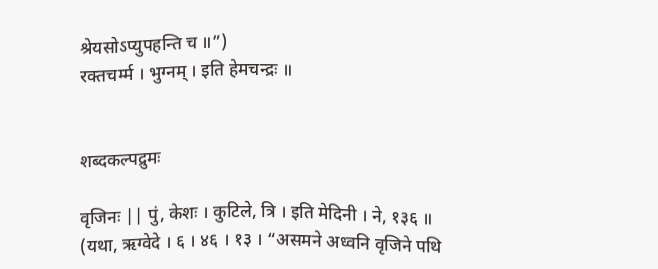श्रेयसोऽप्युपहन्ति च ॥”)
रक्तचर्म्म । भुग्नम् । इति हेमचन्द्रः ॥


शब्दकल्पद्रुमः

वृजिनः || पुं, केशः । कुटिले, त्रि । इति मेदिनी । ने, १३६ ॥ (यथा, ऋग्वेदे । ६ । ४६ । १३ । “असमने अध्वनि वृजिने पथि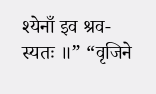श्येनाँ इव श्रव- स्यतः ॥” “वृजिने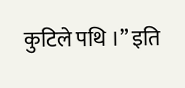कुटिले पथि ।” इति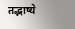तद्भाष्ये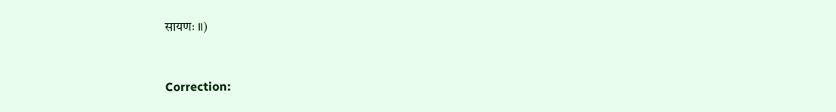सायणः ॥)



Correction: